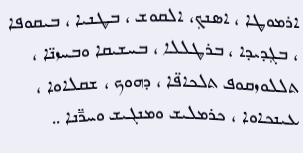ܐܪܡܘܜܐ ، ܐܣܢܟܼ، ܐܠܩܘܫ ، ܒܜܢܝܐ ، ܒܝܩܘܦܐ ، ܒܓܼܕܝܕܐ ، ܒܪܜܠܠܐ ، ܒܚܫܝܩܐ ܘܒܚܙܢ̈ܐ ، ܬܠܠܘܙܩܘܦ ܬܠܟܐܦ̈ܐ ، ܕܗܘܟ ، ܫܩܠܐܘܐ ، ܥܝܢܟܐܘܐ ، ܟܪܡܠܝܫ ܘܡܢܓܝܫ ܘܚܪ̄̈ܢܐ ..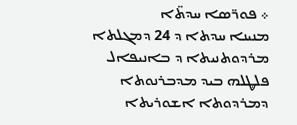܀ ܦܘܪ̈ܣܐ ܚܕܬ̈ܐ
ܡܢܝܢܐ ܚܕܬܐ ܕ 24 ܕܡܓܠܬܐ ܡܪܕܘܬܢܝܬܐ ܕ ܒܐܢܝܦܐܠ ܦܠܜܠܗ ܒܝܕ ܡܕܒܪܢܘܬܐ ܕܡܪܕܘܬܐ ܐܫܘܪܝܬܐ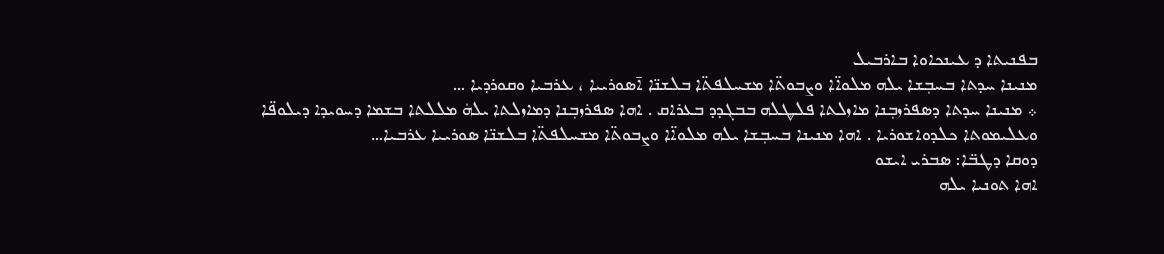ܒܦܢܝܬܐ ܕ ܥܝܢܟܐܘܐ ܒܐܪܒܝܠ
ܡܢܝܢܐ ܚܕܬܐ ܒܚܒܼܫܐ ܝܠܗ ܡܠܘܐ̈ܐ ܘܨܒܘܬ̈ܐ ܡܫܚܠܦܬ̈ܐ ܒܠܫܢ̈ܐ ܐ̄ܣܘܪܝܝܐ ، ܥܪܒܝܐ ܘܩܘܪܕܝܐ …
܀ ܡܢܝܢܐ ܚܕܬܐ ܕܣܦܪܙܒܼܢܐ ܡܐܙܠܬܐ ܦܠܜܠܗ ܒܒܓܕܕ ܒܥܪܐܩ . ܐܗܐ ܣܦܪܙܒܼܢܐ ܕܡܐܙܠܬܐ ܝܠܗܿ ܡܠܠܬܐ ܒܫܡܐ ܕܚܘܝܕܐ ܕܝܠܘܦ̈ܐ ܘܥܠܝܡܘܬܐ ܟܠܕܘܐܫܘܪܝܐ . ܐܗܐ ܡܢܝܢܐ ܒܚܒܼܫܐ ܝܠܗ ܡܠܘܐ̈ܐ ܘܨܒܘܬ̈ܐ ܡܫܚܠܦܬ̈ܐ ܒܠܫܢ̈ܐ ܣܘܪܝܝܐ ܥܪܒܝܐ…
ܕܘܩܐ ܕܛܒ̈ܐ: ܣܒܪܝ ܐܝܫܘ
ܐܗܐ ܬܘܢܝܐ ܝܠܗ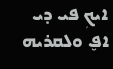ܐܝܟܼ ܦܝ ܕܝ ܐܦ̮ ܘܠܩܪܝܗ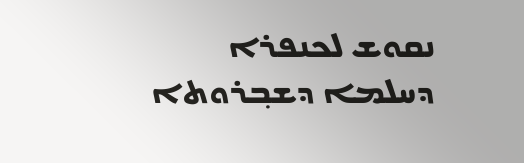ܢܩܘܫ ܠܟܢܦܪܐ ܕܚܠܡܐ ܕܫܒ݂ܪܘܬܐ